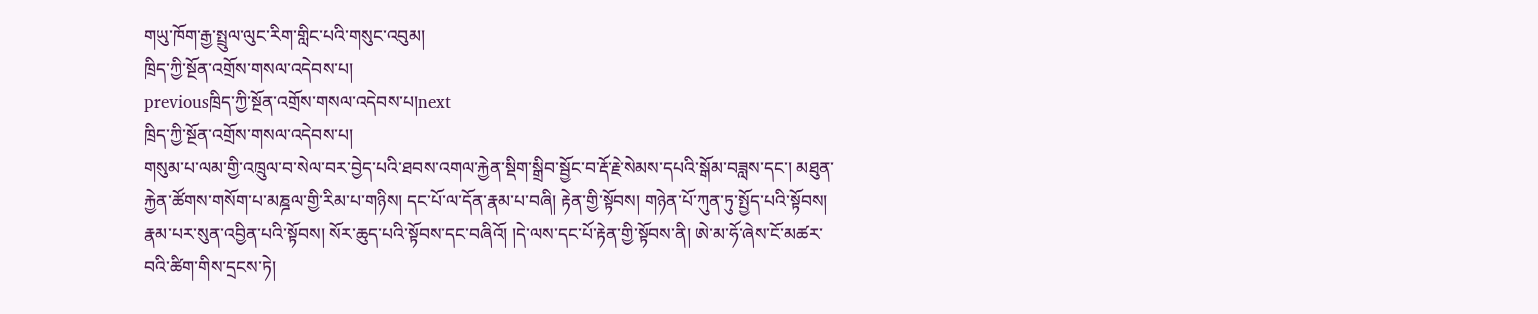གཡུ་ཁོག་རྒྱ་སྤྲུལ་ལུང་རིག་གླིང་པའི་གསུང་འབུམ།
ཁྲིད་ཀྱི་སྔོན་འགྲོས་གསལ་འདེབས་པ།
previousཁྲིད་ཀྱི་སྔོན་འགྲོས་གསལ་འདེབས་པ།next
ཁྲིད་ཀྱི་སྔོན་འགྲོས་གསལ་འདེབས་པ།
གསུམ་པ་ལམ་གྱི་འཁྲུལ་བ་སེལ་བར་བྱེད་པའི་ཐབས་འགལ་རྐྱེན་སྡིག་སྒྲིབ་སྦྱོང་བ་རྡོ་རྗེ་སེམས་དཔའི་སྒོམ་བཟླས་དང་། མཐུན་རྐྱེན་ཚོགས་གསོག་པ་མཎྜལ་གྱི་རིམ་པ་གཉིས། དང་པོ་ལ་དོན་རྣམ་པ་བཞི། རྟེན་གྱི་སྟོབས། གཉེན་པོ་ཀུན་ཏུ་སྤྱོད་པའི་སྟོབས། རྣམ་པར་སུན་འབྱིན་པའི་སྟོབས། སོར་ཆུད་པའི་སྟོབས་དང་བཞིའོ། །དེ་ལས་དང་པོ་རྟེན་གྱི་སྟོབས་ནི། ཨེ་མ་ཧོ་ཞེས་ངོ་མཚར་བའི་ཚིག་གིས་དྲངས་ཏེ།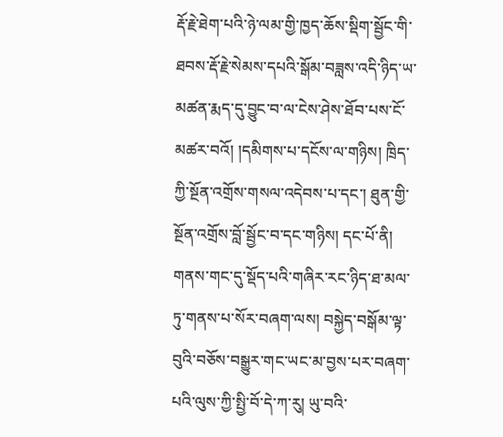རྡོ་རྗེ་ཐེག་པའི་ཉེ་ལམ་གྱི་ཁྱད་ཆོས་སྡིག་སྦྱོང་གི་ཐབས་རྡོ་རྗེ་སེམས་དཔའི་སྒོམ་བཟླས་འདི་ཉིད་ཡ་མཚན་རྨད་དུ་བྱུང་བ་ལ་ངེས་ཤེས་ཐོབ་པས་ངོ་མཚར་བའོ། །དམིགས་པ་དངོས་ལ་གཉིས། ཁྲིད་ཀྱི་སྔོན་འགྲོས་གསལ་འདེབས་པ་དང་། ཐུན་གྱི་སྔོན་འགྲོས་བློ་སྦྱོང་བ་དང་གཉིས། དང་པོ་ནི། གནས་གང་དུ་སྡོད་པའི་གཞིར་རང་ཉིད་ཐ་མལ་ཏུ་གནས་པ་སོར་བཞག་ལས། བསྐྱེད་བསྒོམ་ལྟ་བུའི་བཅོས་བསྒྱུར་གང་ཡང་མ་བྱས་པར་བཞག་པའི་ལུས་ཀྱི་སྤྱི་བོ་དེ་ཀ་རུ། ཡུ་བའི་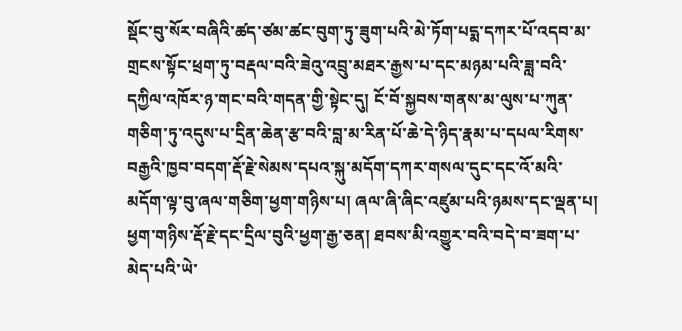སྡོང་བུ་སོར་བཞིའི་ཚད་ཙམ་ཚང་བུག་ཏུ་ཟུག་པའི་མེ་ཏོག་པདྨ་དཀར་པོ་འདབ་མ་གྲངས་སྟོང་ཕྲག་ཏུ་བརྡལ་བའི་ཟེའུ་འབྲུ་མཐར་རྒྱས་པ་དང་མཉམ་པའི་ཟླ་བའི་དཀྱིལ་འཁོར་ཉ་གང་བའི་གདན་གྱི་སྟེང་དུ། ངོ་བོ་སྐྱབས་གནས་མ་ལུས་པ་ཀུན་གཅིག་ཏུ་འདུས་པ་དྲིན་ཆེན་རྩ་བའི་བླ་མ་རིན་པོ་ཆེ་དེ་ཉིད་རྣམ་པ་དཔལ་རིགས་བརྒྱའི་ཁྱབ་བདག་རྡོ་རྗེ་སེམས་དཔའ་སྐུ་མདོག་དཀར་གསལ་དུང་དང་འོ་མའི་མདོག་ལྟ་བུ་ཞལ་གཅིག་ཕྱག་གཉིས་པ། ཞལ་ཞི་ཞིང་འཛུམ་པའི་ཉམས་དང་ལྡན་པ། ཕྱག་གཉིས་རྡོ་རྗེ་དང་དྲིལ་བུའི་ཕྱག་རྒྱ་ཅན། ཐབས་མི་འགྱུར་བའི་བདེ་བ་ཟག་པ་མེད་པའི་ཡེ་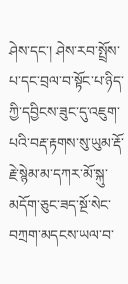ཤེས་དང་། ཤེས་རབ་སྤྲོས་པ་དང་བྲལ་བ་སྟོང་པ་ཉིད་ཀྱི་དབྱིངས་ཟུང་དུ་འཇུག་པའི་བརྡ་རྟགས་སུ་ཡུམ་རྡོ་རྗེ་སྙེམ་མ་དཀར་མོ་སྐུ་མདོག་ཅུང་ཟད་སྔོ་སེང་བཀྲག་མདངས་ཡལ་བ་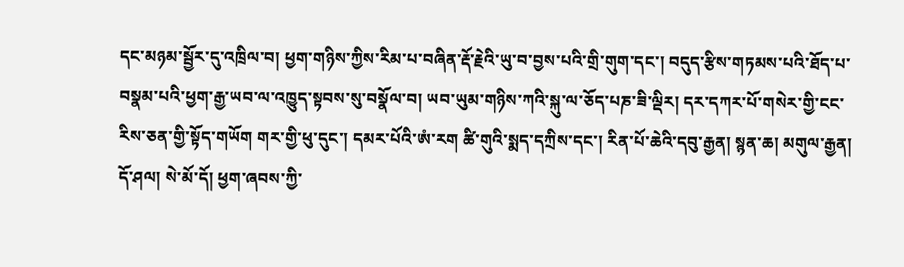དང་མཉམ་སྦྱོར་དུ་འཁྲིལ་བ། ཕྱག་གཉིས་ཀྱིས་རིམ་པ་བཞིན་རྡོ་རྗེའི་ཡུ་བ་བྱས་པའི་གྲི་གུག་དང་། བདུད་རྩིས་གཏམས་པའི་ཐོད་པ་བསྣམ་པའི་ཕྱག་རྒྱ་ཡབ་ལ་འཁྱུད་སྟབས་སུ་བསྣོལ་བ། ཡབ་ཡུམ་གཉིས་ཀའི་སྐུ་ལ་ཅོད་པཎ་ཟི་ལྡིར། དར་དཀར་པོ་གསེར་གྱི་ངང་རིས་ཅན་གྱི་སྟོད་གཡོག གར་གྱི་ཕུ་དུང་། དམར་པོའི་ཨཾ་རག ཚི་གུའི་སྨད་དཀྲིས་དང་། རིན་པོ་ཆེའི་དབུ་རྒྱན། སྙན་ཆ། མགུལ་རྒྱན། དོ་ཤལ། སེ་མོ་དོ། ཕྱག་ཞབས་ཀྱི་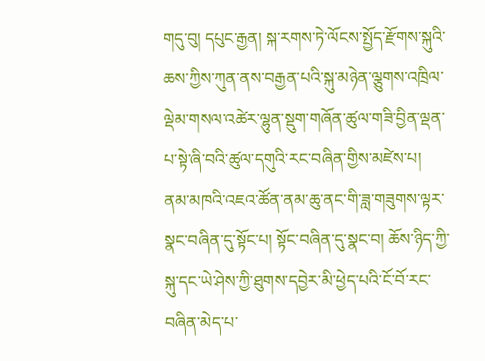གདུ་བུ། དཔུང་རྒྱན། སྐ་རགས་ཏེ་ལོངས་སྤྱོད་རྫོགས་སྐུའི་ཆས་ཀྱིས་ཀུན་ནས་བརྒྱན་པའི་སྐུ་མཉེན་ལྕུགས་འཁྲིལ་ལྡེམ་གསལ་འཚེར་ལྷུན་སྡུག་གཞོན་ཚུལ་གཟི་བྱིན་ལྡན་པ་སྟེ་ཞི་བའི་ཚུལ་དགུའི་རང་བཞིན་གྱིས་མཛེས་པ། ནམ་མཁའི་འཇའ་ཚོན་ནམ་ཆུ་ནང་གི་ཟླ་གཟུགས་ལྟར་སྣང་བཞིན་དུ་སྟོང་པ། སྟོང་བཞིན་དུ་སྣང་བ། ཆོས་ཉིད་ཀྱི་སྐུ་དང་ཡེ་ཤེས་ཀྱི་ཐུགས་དབྱེར་མི་ཕྱེད་པའི་ངོ་བོ་རང་བཞིན་མེད་པ་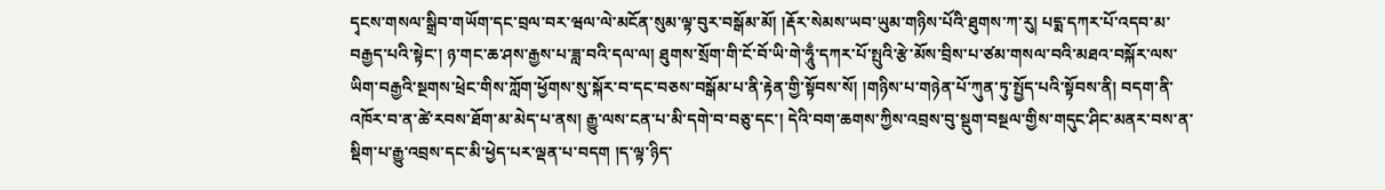དྭངས་གསལ་སྒྲིབ་གཡོག་དང་བྲལ་བར་ཝལ་ལེ་མངོན་སུམ་ལྟ་བུར་བསྒོམ་མོ། །རྡོར་སེམས་ཡབ་ཡུམ་གཉིས་པོའི་ཐུགས་ཀ་རུ། པདྨ་དཀར་པོ་འདབ་མ་བརྒྱད་པའི་སྟེང་། ཉ་གང་ཆ་ཤས་རྒྱས་པ་ཟླ་བའི་དལ་ལ། ཐུགས་སྲོག་གི་ངོ་བོ་ཡི་གེ་ཧཱུྃ་དཀར་པོ་སྤུའི་རྩེ་མོས་བྲིས་པ་ཙམ་གསལ་བའི་མཐའ་བསྐོར་ལས་ཡིག་བརྒྱའི་སྔགས་ཕྲེང་གིས་ཀློག་ཕྱོགས་སུ་སྐོར་བ་དང་བཅས་བསྒོམ་པ་ནི་རྟེན་གྱི་སྟོབས་སོ། །གཉིས་པ་གཉེན་པོ་ཀུན་ཏུ་སྤྱོད་པའི་སྟོབས་ནི། བདག་ནི་འཁོར་བ་ན་ཚེ་རབས་ཐོག་མ་མེད་པ་ནས། རྒྱུ་ལས་ངན་པ་མི་དགེ་བ་བཅུ་དང་། དེའི་བག་ཆགས་ཀྱིས་འབྲས་བུ་སྡུག་བསྔལ་གྱིས་གདུང་ཤིང་མནར་བས་ན་སྡིག་པ་རྒྱུ་འབྲས་དང་མི་ཕྱེད་པར་ལྡན་པ་བདག །ད་ལྟ་ཉིད་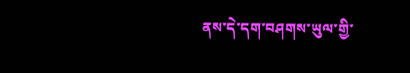ནས་དེ་དག་བཤགས་ཡུལ་གྱི་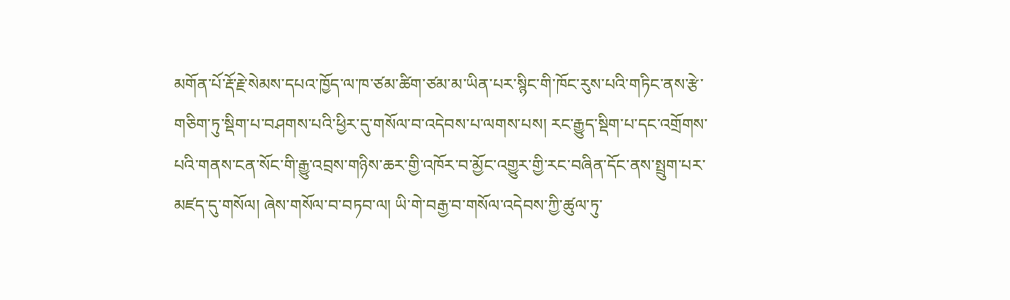མགོན་པོ་རྡོ་རྗེ་སེམས་དཔའ་ཁྱོད་ལ་ཁ་ཙམ་ཚིག་ཙམ་མ་ཡིན་པར་སྙིང་གི་ཁོང་རུས་པའི་གཏིང་ནས་རྩེ་གཅིག་ཏུ་སྡིག་པ་བཤགས་པའི་ཕྱིར་དུ་གསོལ་བ་འདེབས་པ་ལགས་པས། རང་རྒྱུད་སྡིག་པ་དང་འགྲོགས་པའི་གནས་ངན་སོང་གི་རྒྱུ་འབྲས་གཉིས་ཆར་གྱི་འཁོར་བ་མྱོང་འགྱུར་གྱི་རང་བཞིན་དོང་ནས་སྤྲུག་པར་མཛད་དུ་གསོལ། ཞེས་གསོལ་བ་བཏབ་ལ། ཡི་གེ་བརྒྱ་བ་གསོལ་འདེབས་ཀྱི་ཚུལ་ཏུ་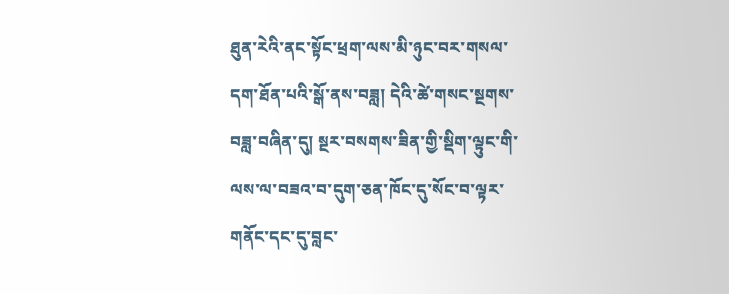ཐུན་རེའི་ནང་སྟོང་ཕྲག་ལས་མི་ཉུང་བར་གསལ་དག་ཐོན་པའི་སྒོ་ནས་བཟླ། དེའི་ཚེ་གསང་སྔགས་བཟླ་བཞིན་དུ། སྔར་བསགས་ཟིན་གྱི་སྡིག་ལྟུང་གི་ལས་ལ་བཟའ་བ་དུག་ཅན་ཁོང་དུ་སོང་བ་ལྟར་གནོང་དང་དུ་བླང་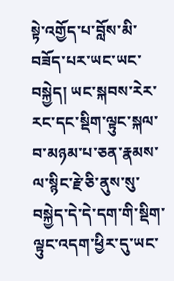སྟེ་འགྱོད་པ་བློས་མི་བཟོད་པར་ཡང་ཡང་བསྐྱེད། ཡང་སྐབས་རེར་རང་དང་སྡིག་ལྟུང་སྐལ་བ་མཉམ་པ་ཅན་རྣམས་ལ་སྙིང་རྗེ་ཅི་ནུས་སུ་བསྐྱེད་དེ་དེ་དག་གི་སྡིག་ལྟུང་འདག་ཕྱིར་དུ་ཡང་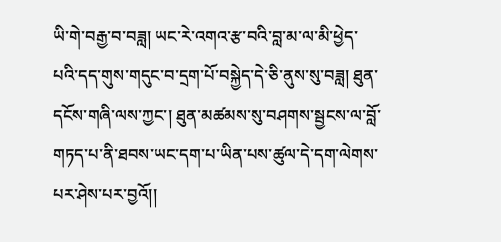ཡི་གེ་བརྒྱ་བ་བཟླ། ཡང་རེ་འགའ་རྩ་བའི་བླ་མ་ལ་མི་ཕྱེད་པའི་དད་གུས་གདུང་བ་དྲག་པོ་བསྐྱེད་དེ་ཅི་ནུས་སུ་བཟླ། ཐུན་དངོས་གཞི་ལས་ཀྱང་། ཐུན་མཚམས་སུ་བཤགས་སྦྱངས་ལ་བློ་གཏད་པ་ནི་ཐབས་ཡང་དག་པ་ཡིན་པས་ཚུལ་དེ་དག་ལེགས་པར་ཤེས་པར་བྱའོ།།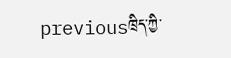previousཁྲིད་ཀྱི་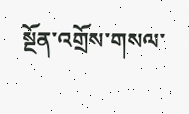སྔོན་འགྲོས་གསལ་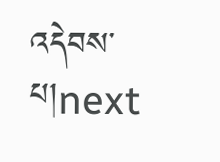འདེབས་པ།next